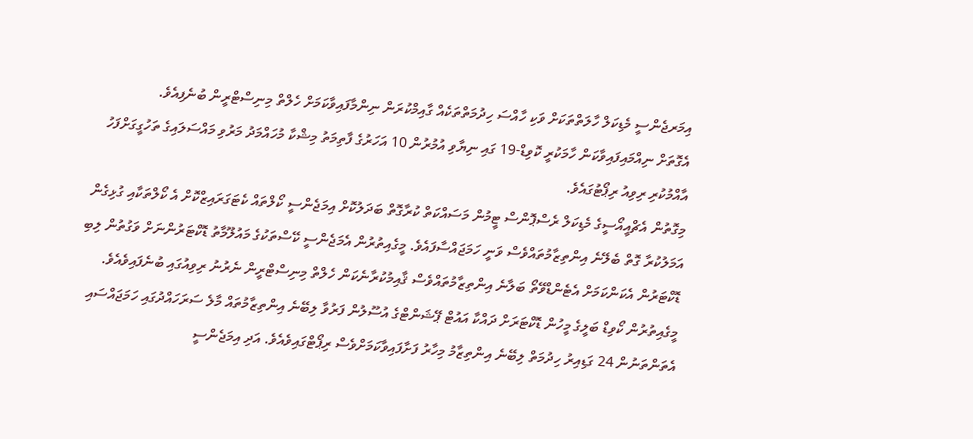އިމަރޖެންސީ މެޑިކަލް ހާލަތްތަކަށް ވަކި ހާއްސަ ހިދުމަތްތަކެއް ގާއިމްކުރަން ނިންމާފައިވާކަމަށް ހެލްތް މިނިސްޓްރީން ބުނެފިއެވެ.
އެގޮތަށް ނިއްމައިފައިވާކަން ހާމަކުރީ ކޮވިޑް-19 ގައި ނިޔާވި އުމުރުން 10 އަހަރުގެ ފާތިމަތު މިޝްކާ މުހައްމަދު މަރުވި މައްސަލައިގެ ތަހުގީގަށްފަހު އާއްމުކުރި ރިވިއު ރިޕޯޓުގައެވެ.
މިގޮތުން އެޗްއީއޯސީގެ މެޑިކަލް ރެސްޕޮންސް ޓީމުން މަސައްކަތް ކުރާގޮތް ބަދަލުކޮށް އިމަޖެންސީ ކޯލްތައް ކެޓަގަރައިޒްކޮށް އެ ކޯލްތަކާއި ގުޅިގެން އަމަލުކުރާ ގޮތް ބެލޭނެ އިންތިޒާމުތައްވެސް ވަނީ ހަމަޖައްސާފައެވެ. މީގެއިތުރުން އެމަޖެންސީ ކޭސްތަކުގެ މައުލޫމާތު ޑޮކްޓަރުންނަށް ވަގުތުން ލިބި ޑޮކްޓަރުން އެކަންކަމަށް އެޓެންޑްވޭތޯ ބަލާނެ އިންތިޒާމުތައްވެސް ޤާއިމުކުރާނެކަން ހެލްތް މިނިސްޓްރީން ނެރުނު ރިވިއުގައި ބުނެފައިވެއެވެ.
މީގެއިތުރުން ކޯވިޑް ބަލީގެ މީހުން ޑޮކްޓަރަށް ދައްކާ އައުޓް ޕޭޝަންޓްގެ އުސޫލުން ފަރުވާ ލިބޭނެ އިންތިޒާމުތައް މާލެ ސަރަހައްދުގައި ހަމަޖައްސައި އެތަންތަނުން 24 ގަޑިއިރު ހިދުމަތް ލިބޭނެ އިންތިޒާމު މިހާރު ފަށާފައިވާކަމަށްވެސް ރިޕޯޓްގައިވެއެވެ. އަދި އިމަޖެންސީ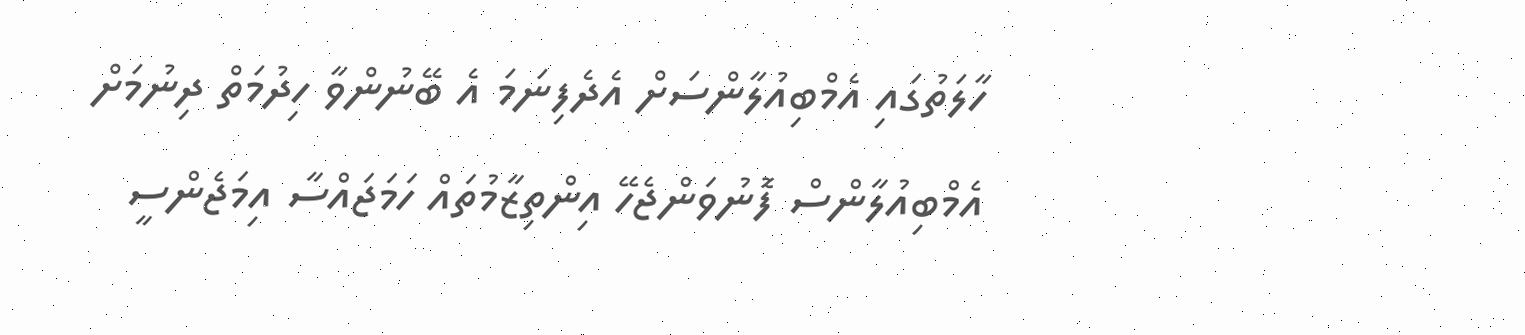ހާލަތުގައި އެމްބިއުލާންސަށް އެދެފިނަމަ އެ ބޭނުންވާ ހިދުމަތް ދިނުމަށް އެމްބިއުލާންސް ފޮނުވަންޖެހޭ އިންތިޒާމުތައް ހަމަޖައްސާ އިމަޖެންސީ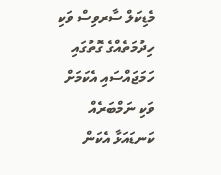މެޑިކަލް ސާރވިސް ވަކި ހިދުމަތެއްގެ ގޮތުގައި ހަމަޖައްސައި އެކަމަށް ވަކި ނަމްބަރެއް ކަނޑައަޅާ އެކަން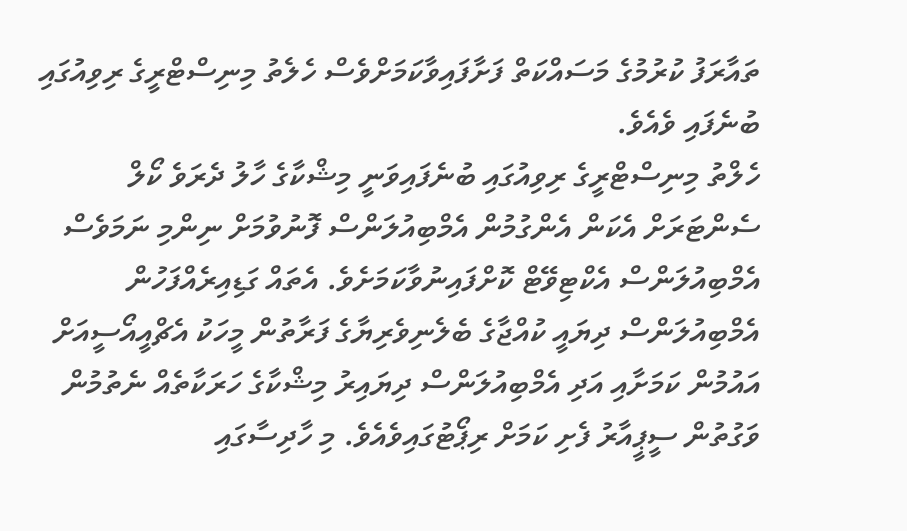ތައާރަފު ކުރުމުގެ މަސައްކަތް ފަށާފައިވާކަމަށްވެސް ހެލެތު މިނިސްޓްރީގެ ރިވިއުގައި ބުނެފައި ވެއެވެ.
ހެލްތު މިނިސްޓްރީގެ ރިވިއުގައި ބުނެފައިވަނީ މިޝްކާގެ ހާލު ދެރަވެ ކޯލް ސެންޓަރަށް އެކަން އެންގުމުން އެމްބިއުލަންސް ފޮނުވުމަށް ނިންމި ނަމަވެސް އެމްބިއުލަންސް އެކްޓިވޭޓް ކޮށްފައިނުވާކަމަށެވެ. އެތައް ގަޑިއިރެއްފަހުން އެމްބިއުލަންސް ދިޔައީ ކުއްޖާގެ ބެލެނިވެރިޔާގެ ފަރާތުން މީހަކު އެޗްއީއޯސީއަށް އައުމުން ކަމަށާއި އަދި އެމްބިއުލަންސް ދިޔައިރު މިޝްކާގެ ހަރަކާތެއް ނެތުމުން ވަގުތުން ސީޕީއާރު ފެށި ކަމަށް ރިޕޯޓުގައިވެއެވެ. މި ހާދިސާގައި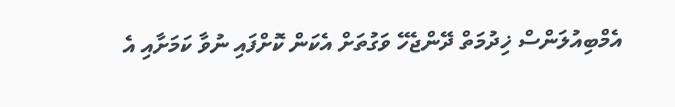އެމްބިއުލަންސް ޚިދުމަތް ދޭންޖެހޭ ވަގުތަށް އެކަން ކޮށްފައި ނުވާ ކަމަށާއި އެ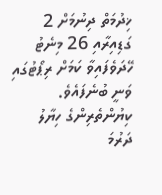ޚިދުމަތް ދިނުމަށް 2 ގަޑިއިރާއި 26 މިނެޓު ހޭދަވެފައިވާ ކަމަށް ރިޕޯޓުގައި ވަނީ ބުނެފައެވެ.
ކިޔުންތެރިންގެ ހިޔާލު
ދަރުމަ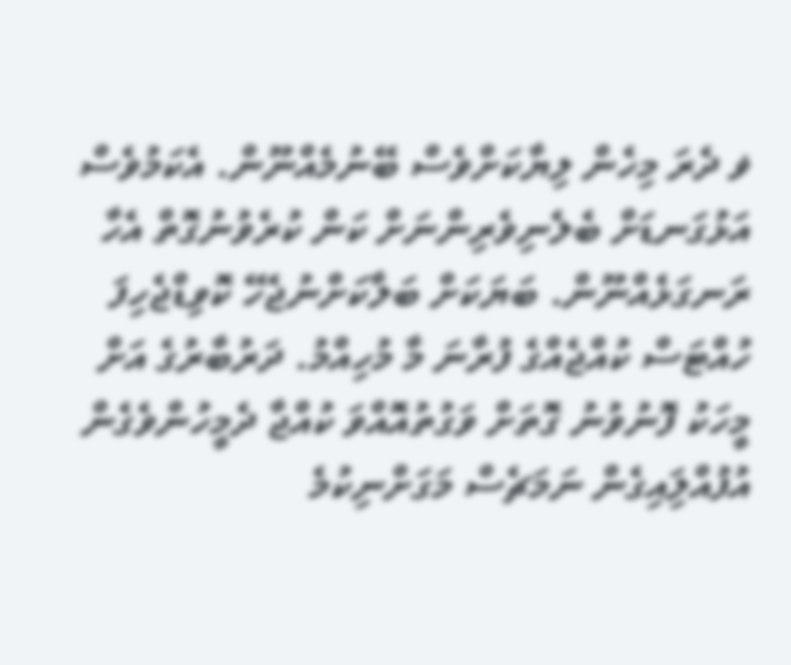ޥ ދެރަ މިހެން ލިޔާކަށްވެސް ބޭނުމެއްނޫން. އެކަމުވެސް އަޅުގަނޑަށް ބެލެނިވެރިންނަށް ކަން ކުރެވުނުގޮތް އެހާ ރަނގަޅެއްނޫން. ބަޔަކަށް ބަލާކަށްނުޖެހޭ ކޮވިޑްޖެހިފަ ހުއްޓަސް ކުއްޖެއްގެ ފުރާނަ މާ މުހިއްމު. ދަރުބާރުގެ އަށް މީހަކު ފޮނުވުނު ގޮތަށް ވަގުތުއޮއްވަ ކުއްޖާ ދެމީހުންވެގެން އުފުއްލަިއިގެން ނަމަޗެސް މަގަށްނިކުމެ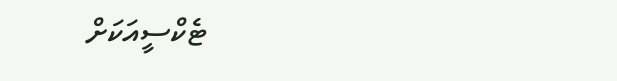ޓެކްސީއަކަށް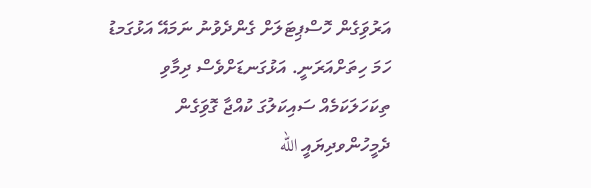އަރުވަިގެން ހޮސްޕިޓަލަށް ގެންދެވުނު ނަމައޭ އަޅުގަމޑު ހަމަ ހިތަށްއަރަނީ. އަޅުގަނޑަށްވެސް ދިމާވި ތިކަހަލަކަމެއް ސައިކަލުގަ ކުއްޖާ ގޮވަިގެން ދެމީހުންވދިޔައީ الله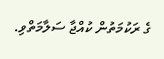ގެ ރަކުމަތުން ކުއްޖާ ސަލާމަތްވި.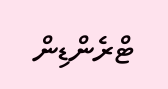ޓްރެންޑިން